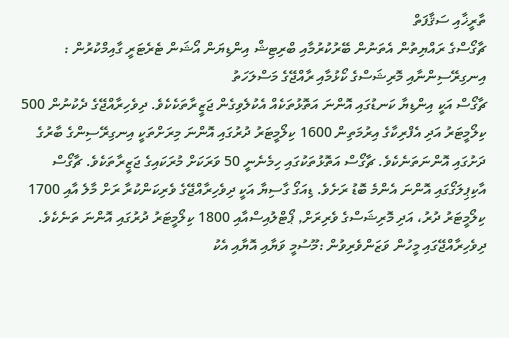ތާރީޚާއި ސަޤާފަތް
ޗާގޯސްގެ ރައްޔިތުން އެތަނުން ބޭރުކުރުމާއި ބްރިޓިޝް އިންޑިޔަން އޯޝަން ޓެރެޓަރީ ގާއިމްކުރުން : އިނގިރޭސިންނާއި މޮރިޝަސްގެ ކޯޅުމާއި ރާއްޖޭގެ މަސްލަހަތު
ޗާގޯސް އަކީ އިންޑިޔާ ކަނޑުގައި އޮންނަ އަތޮޅުތަކެއް އެކުލެވިގެން ޖަޒީރާތަކެކެވެ. ދިވެހިރާއްޖޭގެ ދެކުނުން 500 ކިލޯމީޓަރު އަދި އެފްރިކާގެ އިރުމަތިން 1600 ކިލޯމީޓަރު ދުރުގައި އޮންނަ މިރަށްތަކީ އިނގިރޭސިންގެ ބާރުގެ ދަށުގައި އޮންނަތަނެކެވެ. ޗާގޯސް އަތޮޅުތަކުގައި ހިމެނެނީ 50 ވަރަކަށް މުރަކައިގެ ޖަޒީރާތަކެވެ. ޗާގޯސް އާކިޕިލަގޯގައި އޮންނަ އެންމެ ބޮޑު ރަށެވެ. ޑިއަގޯ ގާސިޔާ އަކީ ދިވެހިރާއްޖޭގެ ވެރިކަންކުރާ ރަށް މާލެ އާއި 1700 ކިލޯމީޓަރު ދުރު، އަދި މޮރިޝަސްގެ ވެރިރަށް, ޕޯޓްލުއިސްއާއި 1800 ކިލޯމީޓަރު ދުރުގައި އޮންނަ ތަނެކެވެ.
ދިވެހިރާއްޖޭގައި މީހުން ވަޒަންވެރިވުން :މޫސުމީ ވަޔާއި އޮޔާއި އެކު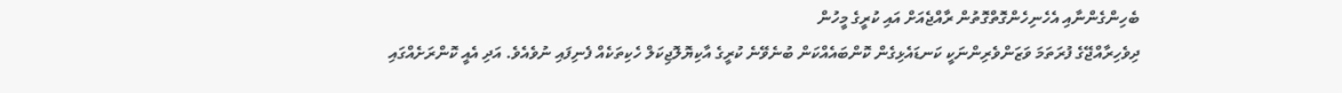ބެހިންގެންނާއި އެހެނިހެންގޮތްގޮތުން ރާއްޖެއަށް އައި ކުރީގެ މީހުން
ދިވެހިރާއްޖޭގެ ފުރަތަމަ ވަޒަންވެރިންނަކީ ކަނޑައެޅިގެން ކޮންބައެއްކަން ބުނެވޭނެ ކުރީގެ އާކިޔޮލޮޖިކަލް ހެކިތަކެއް ފެނިފައި ނުވެއެވެ. އަދި އެއީ ކޮންރަށެއްގައި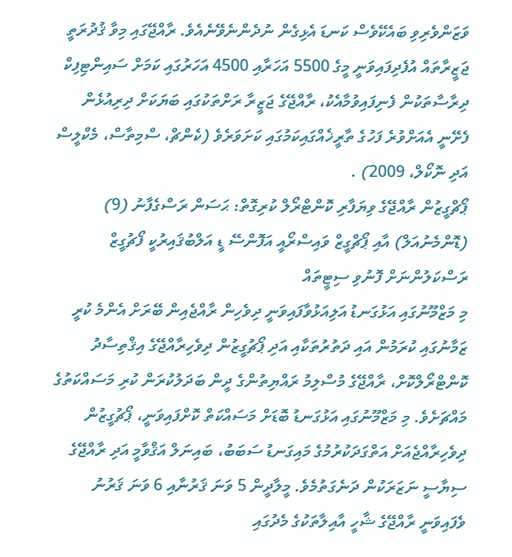ވަޒަންވެރިވި ބައެކޭވެސް ކަނޑަ އެޅިގެން ނުދެންނެވޭނެއެވެ. ރާއްޖޭގައި މިވާ ޤުދުރަތީ ޖަޒީރާތައް އުފެދިފައިވަނީ މީގެ 5500 އަހަރާއި 4500 އަހަރުގައި ކަމަށް ސައިންޓިފިކް ދިރާސާތަކުން ފެނިފައިވުމާއެކު، ރާއްޖޭގެ ޖަޒީރާ ރަށްތަކުގައި ބަޔަކަށް ދިރިއުޅެން ފެށޭނީ އެއަށްވުރެ ފަހުގެ ތާރީޚެއްގައިކަމުގައި ކަށަވަރެވެ (ކެންޗް، ސްމިތާސް، މެކްލީސް އަދި ނޮކޯލް، 2009) .
ޕޯޗްގީޒުން ރާއްޖޭގެ ވިޔަފާރި ކޮންޓްރޯލް ކުރިގޮތް: ޙަސަން ރަސްގެފާނު (9) (ޑޮންމެނުއަލް) އާއި ޕޯޗްގީޒް ވައިސްރޯއީ އަފޮންސޭ ޑީ އަލްބުޤައިރުކީ ފޯޗުގީޒް ރަސްކަލުންނަށް ފޮނުވި ސިޓީތައް
މި މަޒްމޫނުގައި އަޅުގަނޑު އަލިއަޅުވާފައިވަނީ ދިވެހިން ރާއްޖެއިން ބޭރަށް އެންމެ ކުރީ ޒަމާނުގައި ކުރަމުން އައި ދަތުރުތަކާއި އަދި ޕޯޗުގީޒުން ދިވެހިރާއްޖޭގެ އިޤްތިސާދު ކޮންޓްރޯލްކޮށް، ރާއްޖޭގެ މުސްލިމު ރައްޔިތުންގެ ދީން ބަދަލުކުރަން ކުރި މަސައްކަތުގެ މައްޗަށެވެ. މި މަޒްމޫނުގައި އަޅުގަނޑު ބޮޑަށް މަސައްކަތް ކޮށްފައިވަނީ، ޕޯޗުގީޒުން ދިވެހިރާއްޖެއަށް އަތްގަދަކުރުމުގެ މައިގަނޑު ސަބަބު، ބައިނަލް އަޤްވާމީ އަދި ރާއްޖޭގެ ސިޔާސީ ނަޒަރަކުން ދަނެގަތުމެވެ. މީލާދީން 5 ވަނަ ޤަރުނާއި 6 ވަނަ ޤަރުނު ވެފައިވަނީ ރާއްޖޭގެ ޝާހީ އާއިލާތަކުގެ މެދުގައި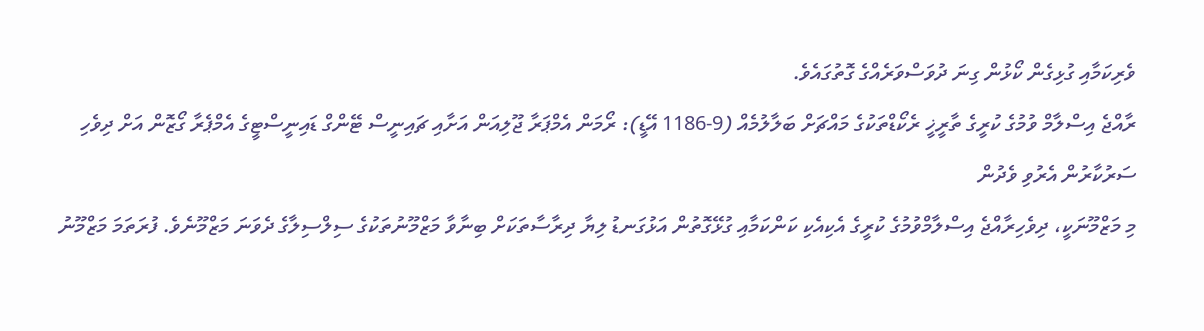ވެރިކަމާއި ގުޅިގެން ކޯޅުން ގިނަ ދުވަސްވަރެއްގެ ގޮތުގައެވެ.
ރާއްޖެ އިސްލާމް ވުމުގެ ކުރީގެ ތާރީޚީ ރެކޯޑްތަކުގެ މައްޗަށް ބަލާލުމެއް (9-1186 އޭޑީ): ރޯމަން އެމްޕަރާ ޖޫލިއަން އަށާއި ޗައިނީސް ޓޭންގް ޑައިނީސްޓީގެ އެމްޕެރާ ގޯޒޮން އަށް ދިވެހި ސަރުކާރުން އެރުވި ވެދުން
މި މަޒްމޫނަކީ، ދިވެހިރާއްޖެ އިސްލާމްވުމުގެ ކުރީގެ އެކިއެކި ކަންކަމާއި ގުޅޭގޮތުން އަޅުގަނޑު ލިޔާ ދިރާސާތަކަށް ބިނާވާ މަޒްމޫނުތަކުގެ ސިލްސިލާގެ ދެވަނަ މަޒްމޫނެވެ. ފުރަތަމަ މަޒްމޫނު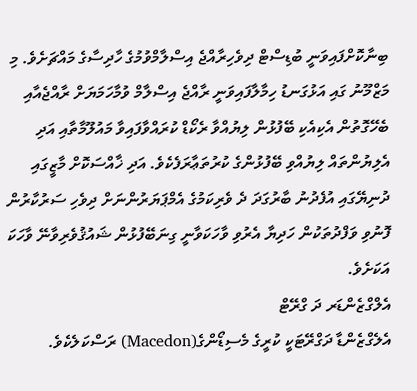ބިނާކޮށްފައިވަނީ ބުޑިސްޓް ދިވެހިރާއްޖެ އިސްލާމްވުމުގެ ހާދިސާގެ މައްޗަށެވެ. މި މަޒްމޫނު ގައި އަޅުގަނޑު ހިމާލާފައިވަނީ ރާއްޖެ އިސްލާމް ވުމާހަމަޔަށް ރާއްޖެއާއި ބެހޭގޮތުން އެކިއެކި ބޭފުޅުން ލިޔުއްވާ ރެކޯޑް ކުރައްވާފައިވާ މައުލޫމާތާއި އަދި އެލިޔުންތައް ލިޔުއްވި ބޭފުޅުންގެ ކުރުތަޢާރަފެކެވެ. އަދި ޚާއްސަކޮށް މާޒީގައި ދުނިޔޭގައި އުފެދުނު ބާރުގަދަ ދެ ވެރިކަމުގެ އެމްޕަޔަރުންނަށް ދިވެހި ސަރުކާރުން ފޮނުވި ވަފްދުތަކުން ހަދިޔާ އެރުވި ވާހަކަވާނީ ގިނަބޭފުޅުން ޝައުޤުވެރިވާނޭ ވާހަކަ އަކަށެވެ.
އެލްގްޒެންޑަރ ދަ ގްރޭޓް
އެލެގްޒެންޑާ ދަގްރޭޓަކީ ކުރީގެ މެސިޑޯންގެ(Macedon) ރަސްކަލެކެވެ.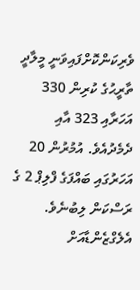ވެރިކަންކޮށްފައިވަނީ މީލާދީ ތާރީޙުގެ ކުރިން 330 އަހަރާއި 323 އާއި ދެމެދުއެވެ. އުމުރުން 20 އަހަރުގައި ބައްފަގެ ފްލިޕް 2 ގެ ރަސްކަން ލިބުނެވެ. އެލެގްޒެންޑާއަށް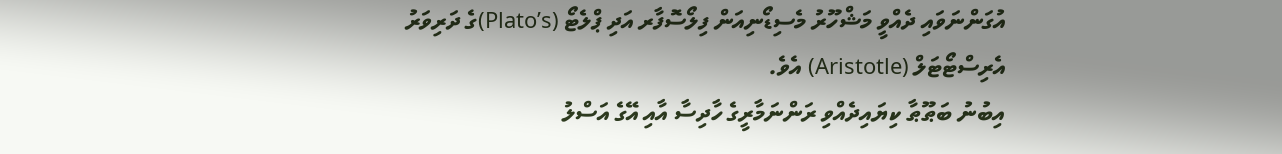އުގަންނަވައި ދެއްވީ މަޝްހޫރު މެސިޑޯނިއަން ފިލޯސޮފާރ އަދި ޕްލެޓޯ (Plato’s)ގެ ދަރިވަރު އެރިސްޓޯޓަލް (Aristotle) އެވެ.
އިބުނު ބަޠޫޠާ ކިޔައިދެއްވި ރަންނަމާރީގެ ހާދިސާ އާއި އޭގެ އަސްލު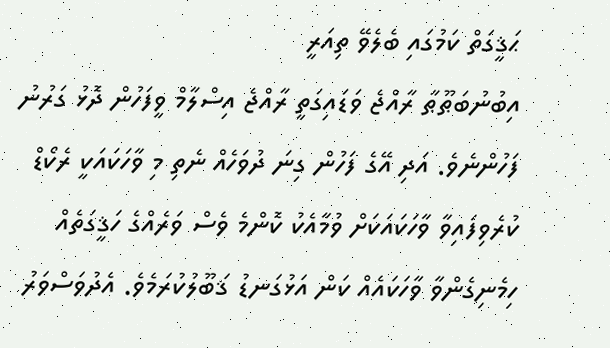ޙަޤީގަތް ކަމުގައި ބެލެވޭ ތިއަރީ
އިބުނުބަޠޫޠާ ރާއްޖެ ވަޑައިގަތީ ރާއްޖެ އިސްލާމް ވީފަހުން ދޮޅު ގަރުނު ފަހުންނެވެ. އަދި އޭގެ ފަހުން ގިނަ ދުވަހެއް ނެތި މި ވާހަކައަކީ ރެކޯޑް ކުރެވިފައިވާ ވާހަކައަކަށް ވުމާއެކު ކޮންމެ ވެސް ވަރެއްގެ ހަޤީގަތެއް ހިމެނިގެންވާ ވާހަކައެއް ކަން އަޅުގަނޑު ޤަބޫލުކުރަމެވެ. އެދުވަސްވަރު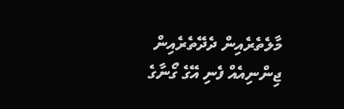މާލެތެރެއިން ދެދޭތެރެއިން ޖިންނިއެއް ފެނި އޭގެ ގޯނާގެ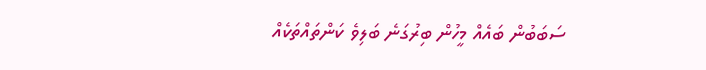ސަބަބުން ބައެއް މީހުން ބިރުގަނެ ބަލިވެ ކަންތައްތަކެއް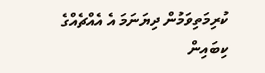ކުރިމަތިވަމުން ދިޔަނަމަ އެ އެއްޗެއްގެ ކިބައިން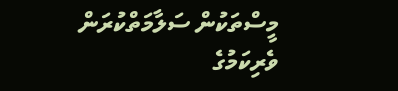މީސްތަކުން ސަލާމަތްކުރަން ވެރިކަމުގެ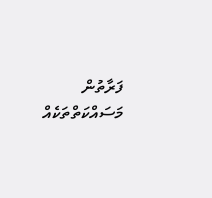ފަރާތުން މަސައްކަތްތަކެއް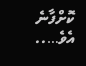ކޮށްފާނެ އެވެ…..